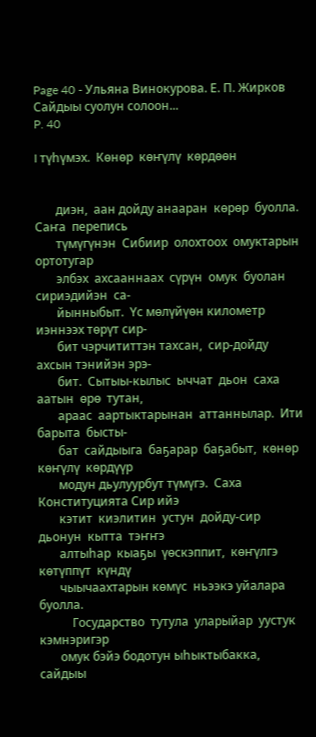Page 40 - Ульяна Винокурова. Е. П. Жирков Сайдыы суолун солоон...
P. 40

I түһүмэх.  Көнөр  көҥүлү  көрдөөн


       диэн,  аан дойду анааран  көрөр  буолла.  Саҥа  перепись
       түмүгүнэн  Сибиир  олохтоох  омуктарын  ортотугар
       элбэх  ахсааннаах  сүрүн  омук  буолан  сириэдийэн  са-
       йынныбыт.  Үс мөлүйүөн километр иэннээх төрүт сир-
       бит чэрчититтэн тахсан,  сир-дойду ахсын тэнийэн эрэ-
       бит.  Сытыы-кылыс  ыччат  дьон  саха  аатын  өрө  тутан,
       араас  аартыктарынан  аттаннылар.  Ити  барыта  бысты-
       бат  сайдыыга  баҕарар  баҕабыт,  көнөр  көҥүлү  көрдүүр
       модун дьулуурбут түмүгэ.  Саха Конституцията Сир ийэ
       кэтит  киэлитин  устун  дойду-сир  дьонун  кытта  тэҥҥэ
       алтыһар  кыаҕы  үөскэппит,  көҥүлгэ  көтүппүт  күндү
       чыычаахтарын көмүс  ньээкэ уйалара буолла.
           Государство  тутула  уларыйар  уустук  кэмнэригэр
       омук бэйэ бодотун ыһыктыбакка,  сайдыы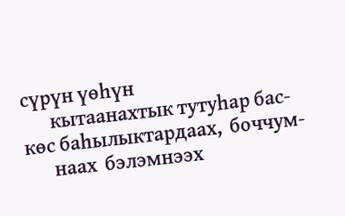сүрүн үөһүн
       кытаанахтык тутуһар бас-көс баһылыктардаах,  боччум-
       наах  бэлэмнээх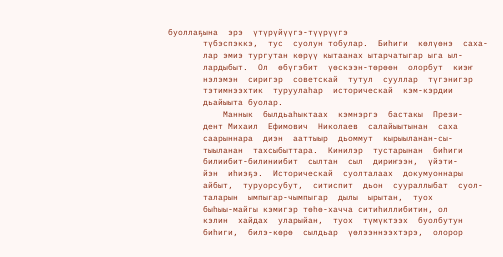буоллаҕына  эрэ  үтүрүйүүгэ-түүрүүгэ
       түбэспэккэ,  тус  суолун тобулар.  Биһиги  көлүөнэ  саха-
       лар эмиэ тургутан көрүү кытаанах ытарчатыгар ыга ыл-
       лардыбыт.  Ол  өбүгэбит  үөскээн-төрөөн  олорбут  киэҥ
       нэлэмэн  сиригэр  советскай  тутул  сууллар  түгэнигэр
       тэтимнээхтик  туруулаһар  историческай  кэм-кэрдии
       дьайыыта буолар.
           Маннык  былдьаһыктаах  кэмнэргэ  бастакы  Прези-
       дент Михаил  Ефимович  Николаев  салайыытынан  саха
       саарыннара  диэн  ааттыыр  дьоммут  кырыыланан-сы-
       тыыланан  тахсыбыттара.  Кинилэр  тустарынан  биһиги
       билиибит-билиниибит  сылтан  сыл  дириҥээн,  үйэти-
       йэн  иһиэҕэ.  Историческай  суолталаах  докумуоннары
       айбыт,  туруорсубут,  ситиспит  дьон  суураллыбат  суол-
       таларын  ымпыгар-чымпыгар  дылы  ырытан,  туох
       быһыы-майгы кэмигэр төһө-хачча ситиһиллибитин, ол
       кэлин  хайдах  уларыйан,  туох  түмүктээх  буолбутун
       биһиги,  билэ-көрө  сылдьар  үөлээннээхтэрэ,  олорор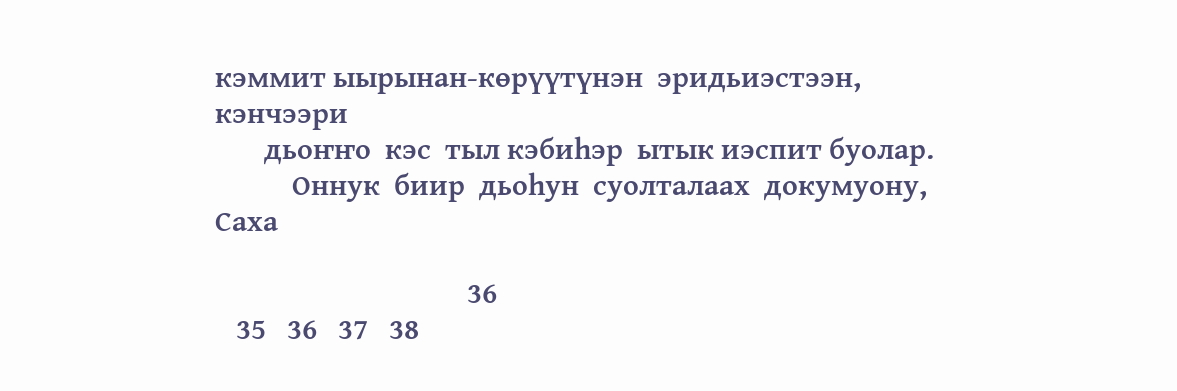кэммит ыырынан-көрүүтүнэн  эридьиэстээн,  кэнчээри
       дьоҥҥо  кэс  тыл кэбиһэр  ытык иэспит буолар.
           Оннук  биир  дьоһун  суолталаах  докумуону,  Саха

                                    36
   35   36   37   38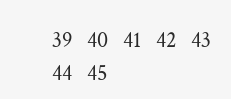39   40   41   42   43   44   45